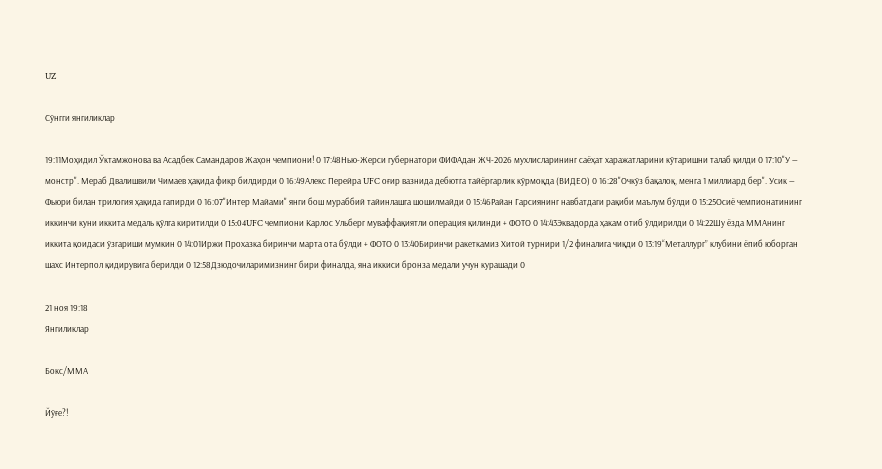UZ

Сўнгги янгиликлар

19:11Моҳидил Ўктамжонова ва Асадбек Самандаров Жаҳон чемпиони! 0 17:48Нью‑Жерси губернатори ФИФАдан ЖЧ-2026 мухлисларининг саёҳат харажатларини кўтаришни талаб қилди 0 17:10"У — монстр". Мераб Двалишвили Чимаев ҳақида фикр билдирди 0 16:49Алекс Перейра UFC оғир вазнида дебютга тайёргарлик кўрмоқда (ВИДЕО) 0 16:28"Очкўз бақалоқ, менга 1 миллиард бер". Усик — Фьюри билан трилогия ҳақида гапирди 0 16:07"Интер Майами" янги бош мураббий тайинлашга шошилмайди 0 15:46Райан Гарсиянинг навбатдаги рақиби маълум бўлди 0 15:25Осиё чемпионатининг иккинчи куни иккита медаль қўлга киритилди 0 15:04UFC чемпиони Карлос Ульберг муваффақиятли операция қилинди + ФОТО 0 14:43Эквадорда ҳакам отиб ўлдирилди 0 14:22Шу ёзда ММАнинг иккита қоидаси ўзгариши мумкин 0 14:01Иржи Прохазка биринчи марта ота бўлди + ФОТО 0 13:40Биринчи ракеткамиз Хитой турнири 1/2 финалига чиқди 0 13:19“Металлург” клубини ёпиб юборган шахс Интерпол қидирувига берилди 0 12:58Дзюдочиларимизнинг бири финалда, яна иккиси бронза медали учун курашади 0

21 ноя 19:18
Янгиликлар

Бокс/ММА

Йўғе?!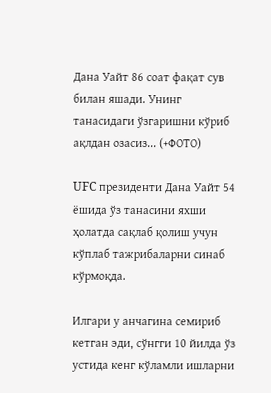Дана Уайт 86 соат фақат сув билан яшади. Унинг танасидаги ўзгаришни кўриб ақлдан озасиз... (+ФОТО)

UFC президенти Дана Уайт 54 ёшида ўз танасини яхши ҳолатда сақлаб қолиш учун кўплаб тажрибаларни синаб кўрмоқда.

Илгари у анчагина семириб кетган эди, сўнгги 10 йилда ўз устида кенг кўламли ишларни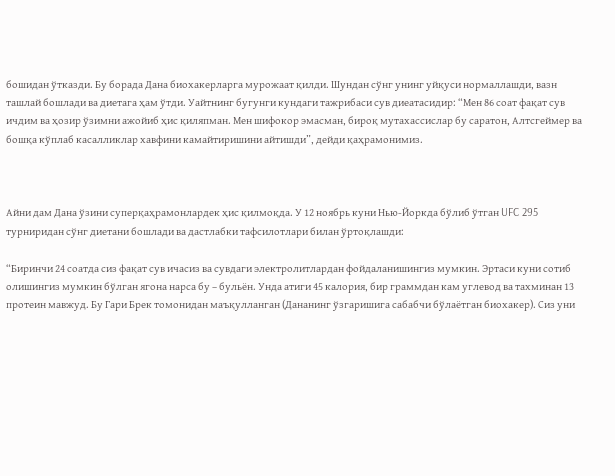бошидан ўтказди. Бу борада Дана биохакерларга мурожаат қилди. Шундан сўнг унинг уйқуси нормаллашди, вазн ташлай бошлади ва диетага ҳам ўтди. Уайтнинг бугунги кундаги тажрибаси сув диеатасидир: “Мен 86 соат фақат сув ичдим ва ҳозир ўзимни ажойиб ҳис қиляпман. Мен шифокор эмасман, бироқ мутахассислар бу саратон, Алтсгеймер ва бошқа кўплаб касалликлар хавфини камайтиришини айтишди”, дейди қаҳрамонимиз.



Айни дам Дана ўзини суперқаҳрамонлардек ҳис қилмоқда. У 12 ноябрь куни Нью-Йоркда бўлиб ўтган UFC 295 турниридан сўнг диетани бошлади ва дастлабки тафсилотлари билан ўртоқлашди:

“Биринчи 24 соатда сиз фақат сув ичасиз ва сувдаги электролитлардан фойдаланишингиз мумкин. Эртаси куни сотиб олишингиз мумкин бўлган ягона нарса бу – бульён. Унда атиги 45 калория, бир граммдан кам углевод ва тахминан 13 протеин мавжуд. Бу Гари Брек томонидан маъқулланган (Дананинг ўзгаришига сабабчи бўлаётган биохакер). Сиз уни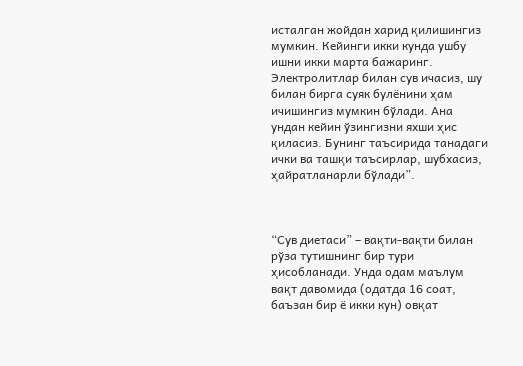исталган жойдан харид қилишингиз мумкин. Кейинги икки кунда ушбу ишни икки марта бажаринг. Электролитлар билан сув ичасиз, шу билан бирга суяк булёнини ҳам ичишингиз мумкин бўлади. Ана ундан кейин ўзингизни яхши ҳис қиласиз. Бунинг таъсирида танадаги ички ва ташқи таъсирлар, шубхасиз, ҳайратланарли бўлади”.



“Сув диетаси” – вақти-вақти билан рўза тутишнинг бир тури ҳисобланади. Унда одам маълум вақт давомида (одатда 16 соат, баъзан бир ё икки кун) овқат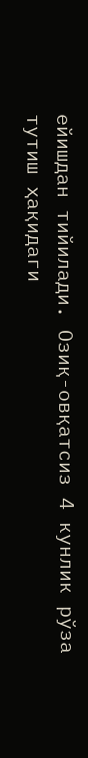ейишдан тийилади. Озиқ-овқатсиз 4 кунлик рўза тутиш ҳақидаги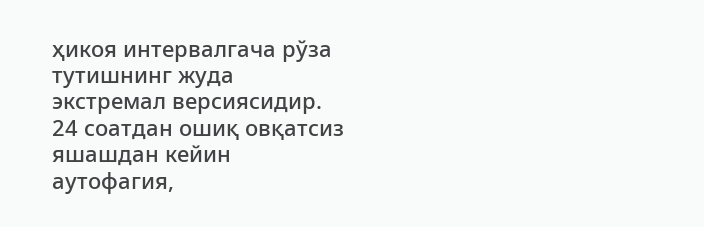ҳикоя интервалгача рўза тутишнинг жуда экстремал версиясидир. 24 соатдан ошиқ овқатсиз яшашдан кейин аутофагия,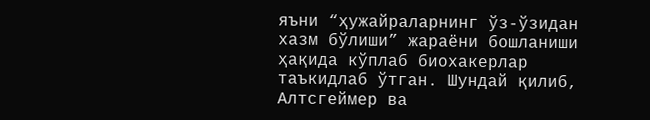яъни “ҳужайраларнинг ўз-ўзидан хазм бўлиши” жараёни бошланиши ҳақида кўплаб биохакерлар таъкидлаб ўтган. Шундай қилиб, Алтсгеймер ва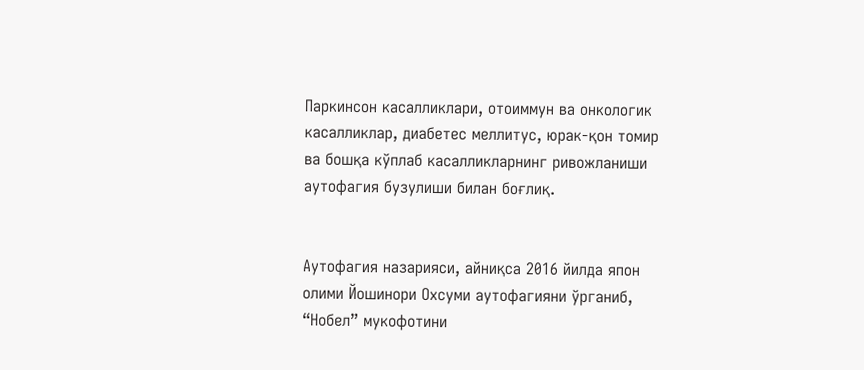Паркинсон касалликлари, отоиммун ва онкологик касалликлар, диабетес меллитус, юрак-қон томир ва бошқа кўплаб касалликларнинг ривожланиши аутофагия бузулиши билан боғлиқ.


Аутофагия назарияси, айниқса 2016 йилда япон олими Йошинори Охсуми аутофагияни ўрганиб,  “Нобел” мукофотини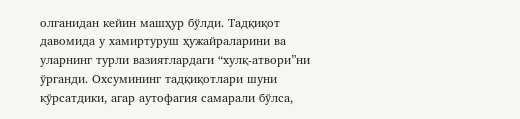олганидан кейин машҳур бўлди. Тадқиқот давомида у хамиртуруш ҳужайраларини ва уларнинг турли вазиятлардаги “хулқ-атвори”ни ўрганди. Охсумининг тадқиқотлари шуни кўрсатдики, агар аутофагия самарали бўлса,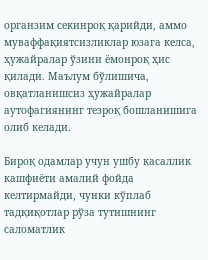органзим секинроқ қарийди, аммо муваффақиятсизликлар юзага келса, ҳужайралар ўзини ёмонроқ ҳис қилади. Маълум бўлишича, овқатланишсиз ҳужайралар аутофагиянинг тезроқ бошланишига олиб келади.

Бироқ одамлар учун ушбу касаллик кашфиёти амалий фойда келтирмайди, чунки кўплаб тадқиқотлар рўза тутишнинг саломатлик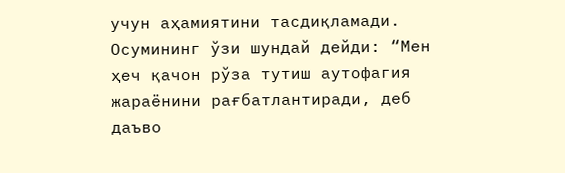учун аҳамиятини тасдиқламади. Осумининг ўзи шундай дейди: “Мен ҳеч қачон рўза тутиш аутофагия жараёнини рағбатлантиради, деб даъво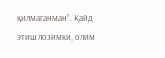қилмаганман”. Қайд этиш лозимки, олим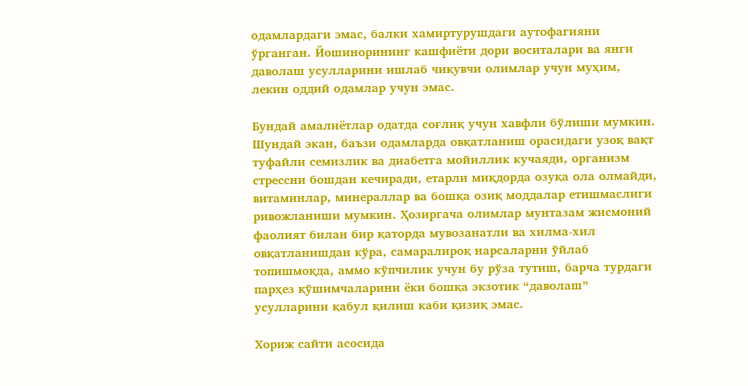одамлардаги эмас, балки хамиртурушдаги аутофагияни ўрганган. Йошинорининг кашфиёти дори воситалари ва янги даволаш усулларини ишлаб чиқувчи олимлар учун муҳим, лекин оддий одамлар учун эмас.

Бундай амалиётлар одатда соғлиқ учун хавфли бўлиши мумкин. Шундай экан, баъзи одамларда овқатланиш орасидаги узоқ вақт туфайли семизлик ва диабетга мойиллик кучаяди, организм стрессни бошдан кечиради, етарли миқдорда озуқа ола олмайди, витаминлар, минераллар ва бошқа озиқ моддалар етишмаслиги ривожланиши мумкин. Ҳозиргача олимлар мунтазам жисмоний фаолият билан бир қаторда мувозанатли ва хилма-хил овқатланишдан кўра, самаралироқ нарсаларни ўйлаб топишмоқда, аммо кўпчилик учун бу рўза тутиш, барча турдаги парҳез қўшимчаларини ёки бошқа экзотик “даволаш” усулларини қабул қилиш каби қизиқ эмас.

Хориж сайти асосида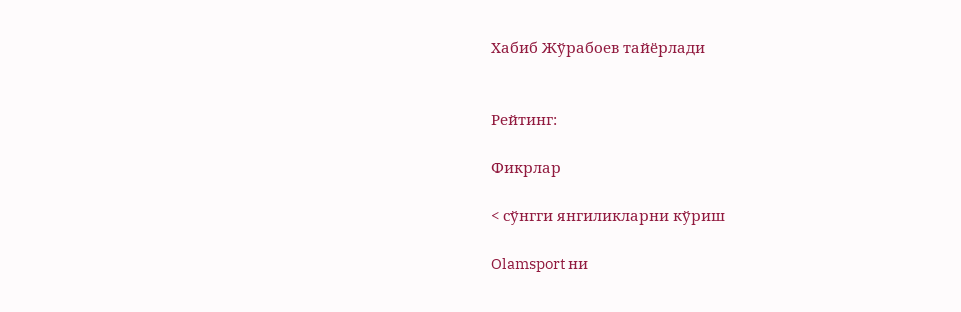Хабиб Жўрабоев тайёрлади


Рейтинг:

Фикрлар

< сўнгги янгиликларни кўриш

Olamsport ни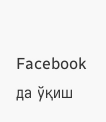Facebook да ўқиш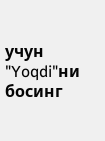учун "Yoqdi"ни босинг